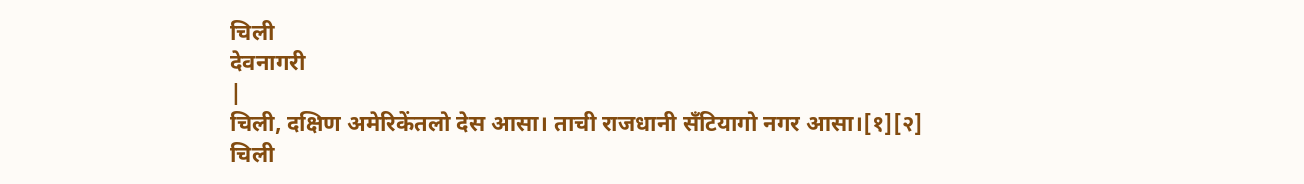चिली
देवनागरी
|
चिली, दक्षिण अमेरिकेंतलो देस आसा। ताची राजधानी सॅंटियागो नगर आसा।[१][२]
चिली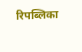रिपब्लिका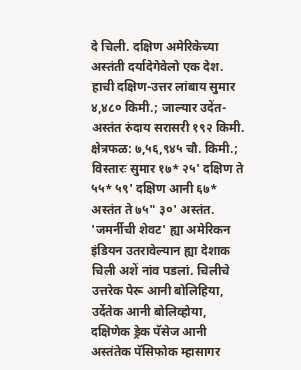दे चिली. दक्षिण अमेरिकेच्या अस्तंती दर्यादेगेवेलो एक देश. हाची दक्षिण-उत्तर लांबाय सुमार ४,४८० किमी.; जाल्यार उदेंत-अस्तंत रुंदाय सरासरी १९२ किमी. क्षेत्रफळ: ७,५६,९४५ चौ. किमी.; विस्तारः सुमार १७* २५' दक्षिण ते ५५* ५९' दक्षिण आनी ६७* अस्तंत ते ७५" ३०' अस्तंत.
'जमर्नीची शेवट' ह्या अमेरिकन इंडियन उतरावेल्यान ह्या देशाक चिली अशें नांव पडलां. चिलीचे उत्तरेक पेरू आनी बोलिहिया, उर्देतेक आनी बोलिव्होया, दक्षिणेक ड्रेक पॅसेज आनी अस्तंतेक पॅसिफोक म्हासागर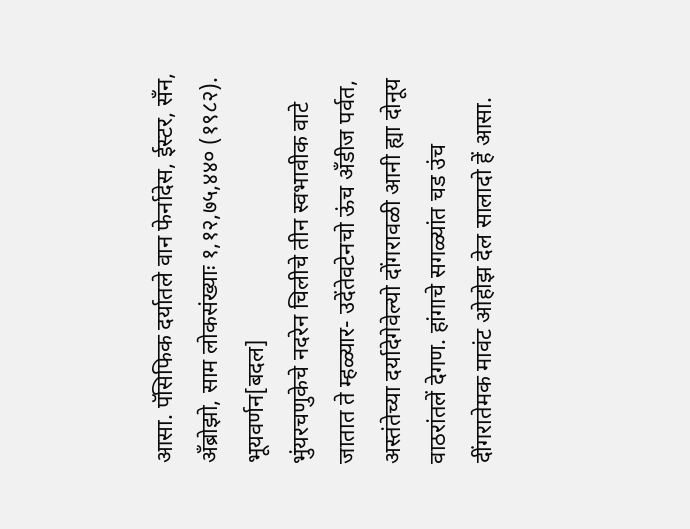आसा. पॅसिफिक दर्यातले वान फेर्नादेस, ईस्टर, सँन, अँब्रोझो, साम लोकसंख्याः १,१२,७५,४४० (१९८२).
भूयवर्णन[बदल]
भुंयरचणुकेचे नदरेन चिलीचे तीन स्वभावीक वाटे जातात ते म्हळ्यार- उदेंतेवटेनचो ऊंच अँडीज पर्वत, अस्तंतेच्या दर्यादेगेवेल्यो दोंगरावळी आनी ह्या दोनूय वाठरांतलें देगण. हांगाचे सगळ्यांत चड उंच दींगरातेमक मावंट ओहोझ देल सालादो हें आसा.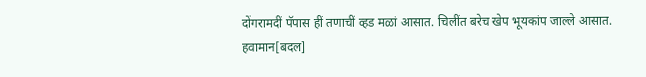दोंगरामदीं पॅपास हीं तणाचीं व्हड मळां आसात. चिलींत बरेच खेप भूयकांप जाल्ले आसात.
हवामान[बदल]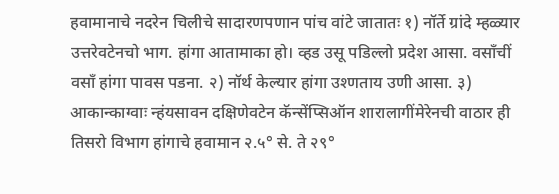हवामानाचे नदरेन चिलीचे सादारणपणान पांच वांटे जातातः १) नॉर्ते ग्रांदे म्हळ्यार उत्तरेवटेनचो भाग. हांगा आतामाका हो। व्हड उसू पडिल्लो प्रदेश आसा. वसाँचीं वसाँ हांगा पावस पडना. २) नॉर्थ केल्यार हांगा उश्णताय उणी आसा. ३) आकान्काग्वाः न्हंयसावन दक्षिणेवटेन कॅन्सेंप्सिऑन शारालागींमेरेनची वाठार ही तिसरो विभाग हांगाचे हवामान २.५° से. ते २९°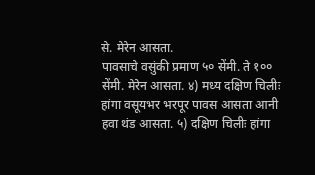से. मेरेन आसता.
पावसाचे वसुंकी प्रमाण ५० सेंमी. ते १०० सेंमी. मेरेन आसता. ४) मध्य दक्षिण चिलीः हांगा वसूयभर भरपूर पावस आसता आनी हवा थंड आसता. ५) दक्षिण चिलीः हांगा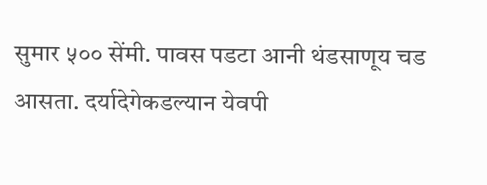सुमार ५०० सेंमी. पावस पडटा आनी थंडसाणूय चड आसता. दर्यादेगेकडल्यान येवपी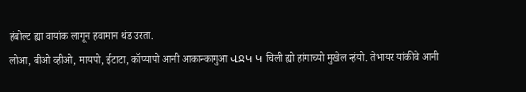हंबोल्ट ह्या वायांक लागून हवामान थंड उरता.
लोआ, बीओ व्हीओ, मायपो, ईटाटा, कॉप्यापो आनी आकान्कागुआ ՎՋԿ Կ चिली ह्यो हांगाच्यो मुखेल न्हंयो. तेभायर यांकीवे आनी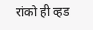रांको ही व्हड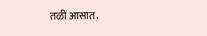तळीं आसात.